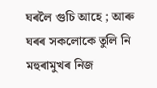ঘৰলৈ গুচি আহে ; আৰু ঘৰৰ সকলোকে তুলি নি মহুৰামুখৰ নিজ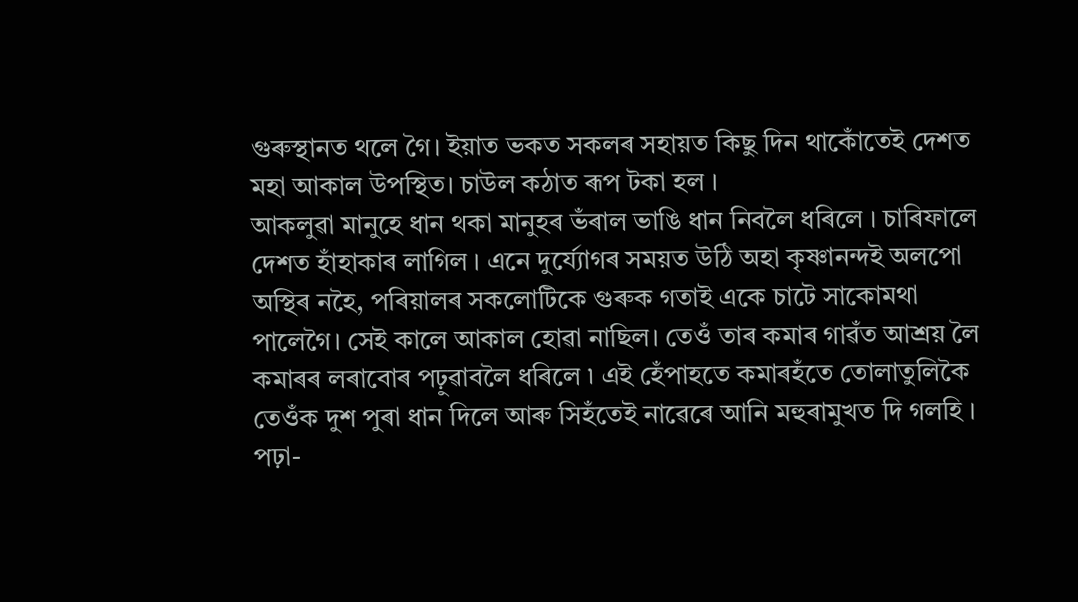গুৰুস্থানত থলে গৈ। ইয়াত ভকত সকলৰ সহায়ত কিছু দিন থাকোঁতেই দেশত মহা আকাল উপস্থিত। চাউল কঠাত ৰূপ টকা হল ।
আকলুৱা মানুহে ধান থকা মানুহৰ ভঁৰাল ভাঙি ধান নিবলৈ ধৰিলে । চাৰিফালে দেশত হাঁহাকাৰ লাগিল । এনে দুৰ্য্যোগৰ সময়ত উঠি অহা কৃষ্ণানন্দই অলপো অস্থিৰ নহৈ, পৰিয়ালৰ সকলোটিকে গুৰুক গতাই একে চাটে সাকোমথা পালেগৈ। সেই কালে আকাল হোৱা নাছিল। তেওঁ তাৰ কমাৰ গাৱঁত আশ্রয় লৈ কমাৰৰ লৰাবোৰ পঢ়ুৱাবলৈ ধৰিলে ৷ এই হেঁপাহতে কমাৰহঁতে তোলাতুলিকৈ তেওঁক দুশ পুৰা ধান দিলে আৰু সিহঁতেই নাৱেৰে আনি মহুৰামুখত দি গলহি । পঢ়া-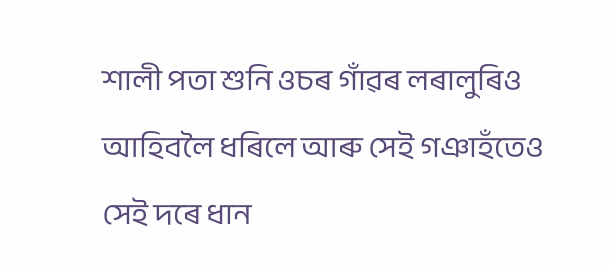শালী পতা শুনি ওচৰ গাঁৱৰ লৰালুৰিও আহিবলৈ ধৰিলে আৰু সেই গঞাহঁতেও সেই দৰে ধান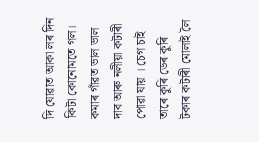দি যোৱাত আকা লৰ দিন কিটা কোনোমতে গল। কমাৰ গাঁৱত ভাল ভাল দাব আৰু নলীয়া কটাৰী পোৱা যায় । চেগ চাই তাৰে কুৰি ডেৰ কুৰি টকাৰ কটাৰী মোলাই লৈ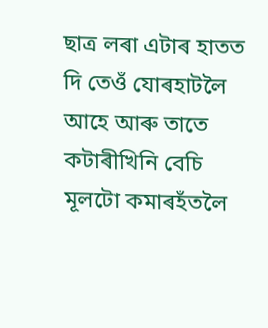ছাত্ৰ লৰা এটাৰ হাতত দি তেওঁ যোৰহাটলৈ আহে আৰু তাতে কটাৰীখিনি বেচি মূলটো কমাৰহঁতলৈ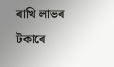ৰাখি লাভৰ টকাৰে